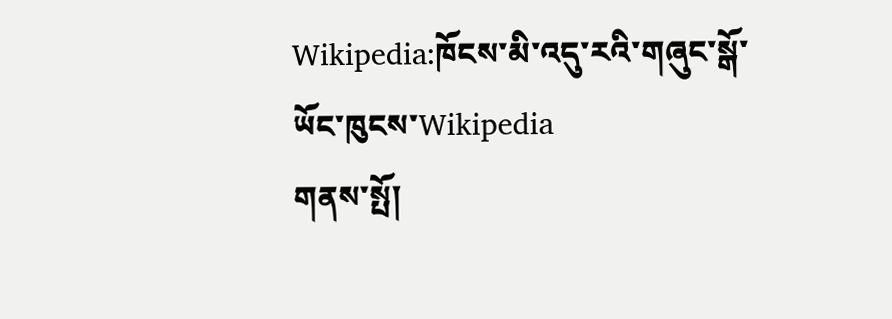Wikipedia:ཁོངས་མི་འདུ་རའི་གཞུང་སྒོ་
ཡོང་ཁུངས་Wikipedia
གནས་སྤོ།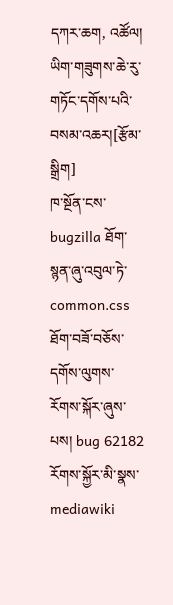དཀར་ཆག, འཚོལ།
ཡིག་གཟུགས་ཆེ་རུ་གཏོང་དགོས་པའི་བསམ་འཆར།[རྩོམ་སྒྲིག]
ཁ་སྔོན་ངས་ bugzilla ཐོག་སྙན་ཞུ་འབུལ་ཏེ་common.css ཐོག་བཟོ་བཅོས་དགོས་ལུགས་རོགས་སྐོར་ཞུས་པས། bug 62182 རོགས་སྐྱོར་མི་སྣས་ mediawiki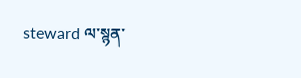steward ལ་སྙན་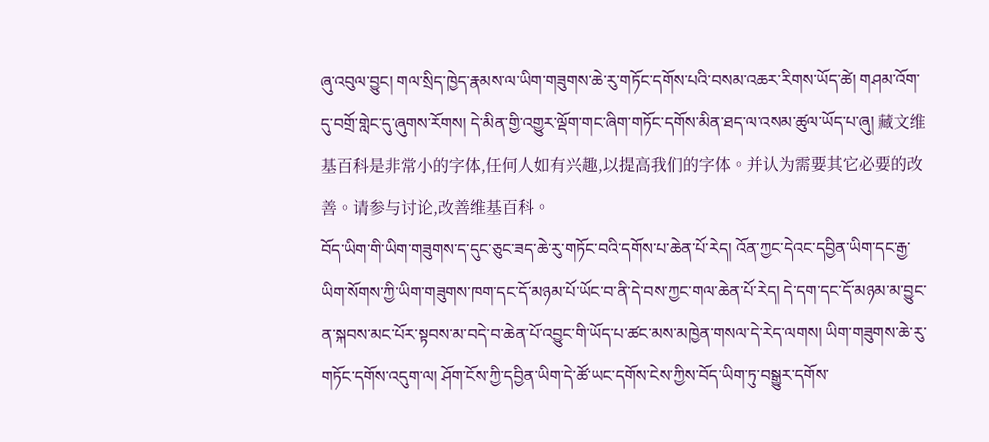ཞུ་འབུལ་བྱུང། གལ་སྲིད་ཁྱེད་རྣམས་ལ་ཡིག་གཟུགས་ཆེ་རུ་གཏོང་དགོས་པའི་བསམ་འཆར་རིགས་ཡོད་ཚེ། གཤམ་འོག་དུ་བགྲོ་གླེང་དུ་ཞུགས་རོགས། དེ་མིན་གྱི་འགྱུར་ལྡོག་གང་ཞིག་གཏོང་དགོས་མིན་ཐད་ལ་འསམ་ཚུལ་ཡོད་པ་ཞུ། 藏文维基百科是非常小的字体,任何人如有兴趣,以提高我们的字体。并认为需要其它必要的改善。请参与讨论,改善维基百科。
བོད་ཡིག་གི་ཡིག་གཟུགས་ད་དུང་ཅུང་ཟད་ཆེ་རུ་གཏོང་བའི་དགོས་པ་ཆེན་པོ་རེད། འོན་ཀྱང་དེའང་དབྱིན་ཡིག་དང་རྒྱ་ཡིག་སོགས་ཀྱི་ཡིག་གཟུགས་ཁག་དང་དོ་མཉམ་པོ་ཡོང་བ་ནི་དེ་བས་ཀྱང་གལ་ཆེན་པོ་རེད། དེ་དག་དང་དོ་མཉམ་མ་བྱུང་ན་སྐབས་མང་པོར་སྟབས་མ་བདེ་བ་ཆེན་པོ་འབྱུང་གི་ཡོད་པ་ཚང་མས་མཁྱེན་གསལ་དེ་རེད་ལགས། ཡིག་གཟུགས་ཆེ་རུ་གཏོང་དགོས་འདུག་ལ། ཤོག་ངོས་ཀྱི་དབྱིན་ཡིག་དེ་ཚོ་ཡང་དགོས་ངེས་ཀྱིས་བོད་ཡིག་ཏུ་བསྒྱུར་དགོས་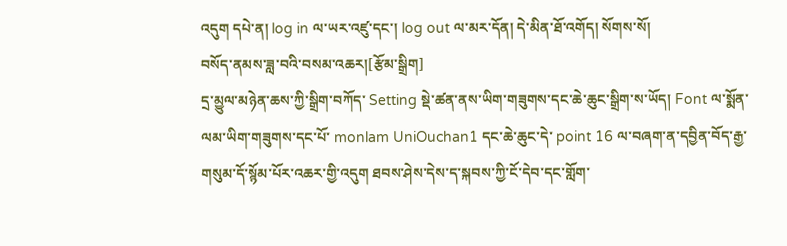འདུག དཔེ་ན། log in ལ་ཡར་འཛུ་དང་། log out ལ་མར་དོན། དེ་མིན་ཐོ་འགོད། སོགས་སོ།
བསོད་ནམས་ཟླ་བའི་བསམ་འཆར།[རྩོམ་སྒྲིག]
དྲ་མྱུལ་མཉེན་ཆས་ཀྱི་སྒྲིག་བཀོད་ Setting སྡེ་ཚན་ནས་ཡིག་གཟུགས་དང་ཆེ་ཆུང་སྒྲིག་ས་ཡོད། Font ལ་སྨོན་ལམ་ཡིག་གཟུགས་དང་པོ་ monlam UniOuchan1 དང་ཆེ་ཆུང་དེ་ point 16 ལ་བཞག་ན་དབྱིན་བོད་རྒྱ་གསུམ་དོ་སྙོམ་པོར་འཆར་གྱི་འདུག ཐབས་ཤེས་དེས་ད་སྐབས་ཀྱི་ངོ་དེབ་དང་གློག་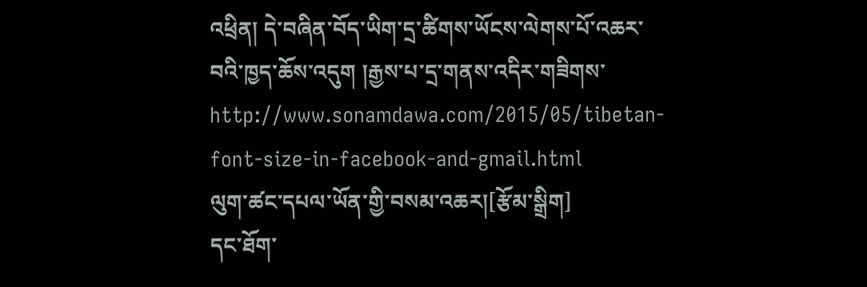འཕྲིན། དེ་བཞིན་བོད་ཡིག་དྲ་ཚིགས་ཡོངས་ལེགས་པོ་འཆར་བའི་ཁྱད་ཆོས་འདུག །རྒྱས་པ་དྲ་གནས་འདིར་གཟིགས་ http://www.sonamdawa.com/2015/05/tibetan-font-size-in-facebook-and-gmail.html
ལུག་ཚང་དཔལ་ཡོན་གྱི་བསམ་འཆར།[རྩོམ་སྒྲིག]
དང་ཐོག་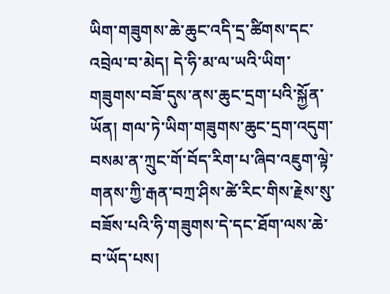ཡིག་གཟུགས་ཆེ་ཆུང་འདི་དྲ་ཚིགས་དང་འབྲེལ་བ་མེད། དེ་ཧི་མ་ལ་ཡའི་ཡིག་གཟུགས་བཟོ་དུས་ནས་ཆུང་དྲག་པའི་སྐྱོན་ཡོན། གལ་ཏེ་ཡིག་གཟུགས་ཆུང་དྲག་འདུག་བསམ་ན་ཀྲུང་གོ་བོད་རིག་པ་ཞིབ་འཇུག་ལྟེ་གནས་ཀྱི་རྒན་བཀྲ་ཤིས་ཚེ་རིང་གིས་རྗེས་སུ་བཟོས་པའི་ཧི་གཟུགས་དེ་དང་ཐོག་ལས་ཆེ་བ་ཡོད་པས།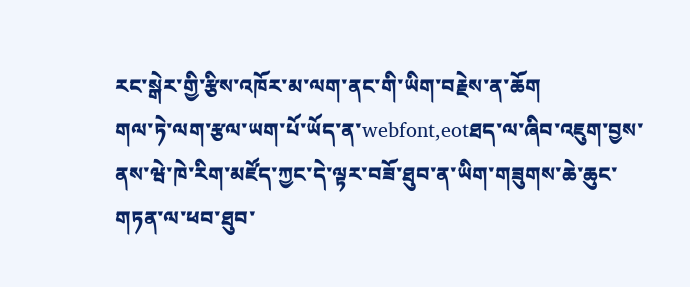རང་སྒེར་གྱི་རྩིས་འཁོར་མ་ལག་ནང་གི་ཡིག་བརྗེས་ན་ཆོག
གལ་ཏེ་ལག་རྩལ་ཡག་པོ་ཡོད་ན་webfont,eotཐད་ལ་ཞིབ་འཇུག་བྱས་ནས་ཝེ་ཁེ་རིག་མཛོད་ཀྱང་དེ་ལྟར་བཟོ་ཐུབ་ན་ཡིག་གཟུགས་ཆེ་ཆུང་གཏན་ལ་ཕབ་ཐུབ་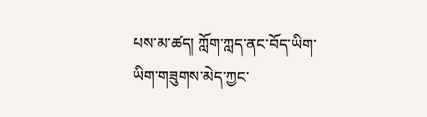པས་མ་ཚད། ཀློག་ཀླད་ནང་བོད་ཡིག་ཡིག་གཟུགས་མེད་ཀྱང་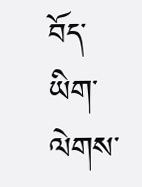བོད་ཡིག་ལེགས་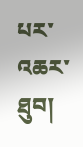པར་འཆར་ཐུབ།